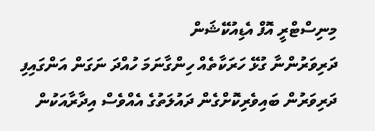މިނިސްޓްރީ އޮފް އެޑިއުކޭޝަން
ދަރިވަރުންނާ ގުޅޭ ހަރަކާތެއް ހިންގާނަމަ ހުއްދަ ނަގަން އަންގައިފި
ދަރިވަރުން ބައިވެރިކޮށްގެން ދައުލަތުގެ އެއްވެސް އިދާރާއަކުން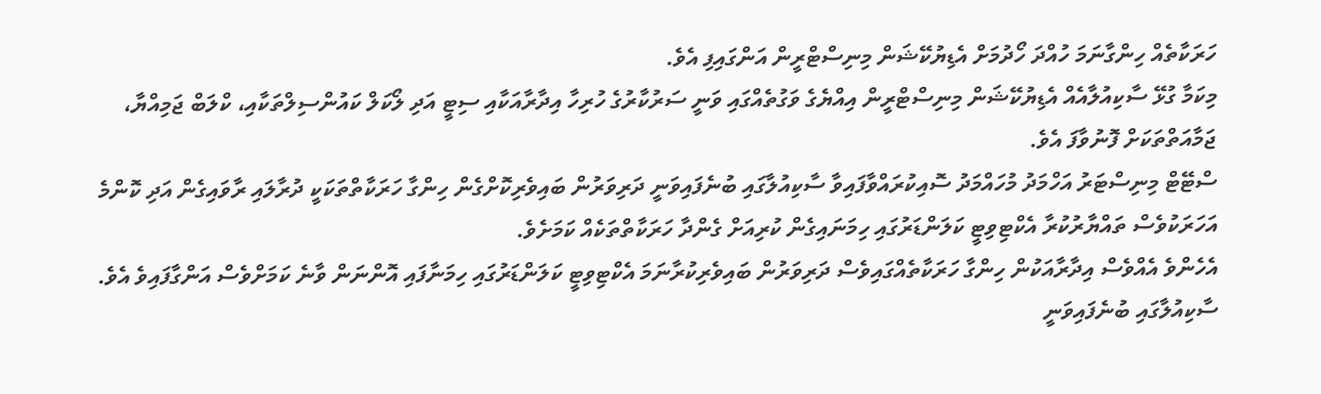ހަރަކާތެއް ހިންގާނަމަ ހުއްދަ ހޯދުމަށް އެޑިޔުކޭޝަން މިނިސްޓްރީން އަންގައިފި އެވެ.
މިކަމާ ގުޅޭ ސާކިއުލާއެއް އެޑިޔުކޭޝަން މިނިސްޓްރީން އިއްޔެގެ ވަގުތެއްގައި ވަނީ ސަރުކާރުގެ ހުރިހާ އިދާރާއަކާއި ސިޓީ އަދި ލޯކަލް ކައުންސިލްތަކާއި، ކްލަބް ޖަމިއްޔާ، ޖަމާއަތްތަކަށް ފޮނުވާފަ އެވެ.
ސްޓޭޓް މިނިސްޓަރު އަހްމަދު މުހައްމަދު ސޮއިކުރައްވާފައިވާ ސާކިއުލާގައި ބުނެފައިވަނީ ދަރިވަރުން ބައިވެރިކޮށްގެން ހިންގާ ހަރަކާތްތަކަކީ ދުރާލައި ރާވައިގެން އަދި ކޮންމެ އަހަރަކުވެސް ތައްޔާރުކުރާ އެކްޓިވިޓީ ކަލަންޑަރުގައި ހިމަނައިގެން ކުރިއަށް ގެންދާ ހަރަކާތްތަކެއް ކަމަށެވެ.
އެހެންވެ އެއްވެސް އިދާރާއަކުން ހިންގާ ހަރަކާތެއްގައިވެސް ދަރިވަރުން ބައިވެރިކުރާނަމަ އެކްޓިވިޓީ ކަލަންޑަރުގައި ހިމަނާފައި އޮންނަން ވާނެ ކަމަށްވެސް އަންގާފައިވެ އެވެ.
ސާކިއުލާގައި ބުނެފައިވަނީ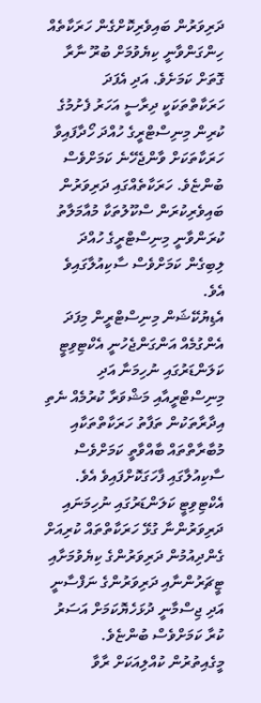ދަރިވަރުން ބައިވެރިކޮށްގެން ހަރަކާތެއް ހިންގަންވާނީ ކިޔެވުމަށް ބުރޫ ނާރާ ގޮތަށް ކަމަށެވެ. އަދި އެފަދަ ހަރަކާތްތަކަކީ ދިރާސީ އަހަރު ފެށުމުގެ ކުރިން މިނިސްޓްރީގެ ހުއްދަ ހޯދާފައިވާ ހަރަކާތަކަށް ވާންޖެހޭނެ ކަމަށްވެސް ބުންޏެވެ. ހަރަކާތެއްގައި ދަރިވަރުން ބައިވެރިކުރަން ސްކޫލުތަކާ މުއާމަލާތު ކުރަންވާނީ މިނިސްޓްރީގެ ހުއްދަ ލިބިގެން ކަމަށްވެސް ސާކިއުލާގައިވެ އެވެ.
އެޑިޔުކޭޝަން މިނިސްޓްރީން މިފަދަ އެންގުމެއް އަންގަންޖެހުނީ އެކްޓިވިޓީ ކަލަންޑަރުގައި ނުހިމަނާ އަދި މިނިސްޓްރީއާއި މަޝްވަރާ ކުރުމެއް ނެތި އިދާރާތަކުން ތަފާތު ހަރަކާތްތަކާއި މުބާރާތްތައް ބާއްވާތީ ކަމަށްވެސް ސާކިއުލާގައި ފާހަގަކޮށްފައިވެ އެވެ. އެކްޓިވިޓީ ކަލަންޑަރުގައި ނުހިމަނައި ދަރިވަރުންނާ ގުޅޭ ހަރަކާތްތައް ކުރިއަށް ގެންދިއުމުން ދަރިވަރުންގެ ކިޔެވުމަށާއި ޓީޗަރުންނާއި ދަރިވަރުންގެ ނަފްސާނީ އަދި ޖިސްމާނީ ދުޅަހެޔޮކަމަށް އަސަރު ކުރާ ކަމަށްވެސް ބުންޏެވެ.
މީގެއިތުރުން ކުއްލިއަކަށް ރާވާ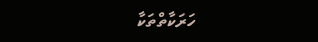ހަރަކާތްތަކާ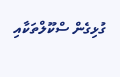ގުޅިގެން ސްކޫލްތަކާއި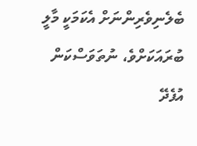ބެލެނިވެރިންނަށް އެކަމަކީ މާލީ ބުރައަކަށްވެ، ނުތަވަސްކަން އުފެދޭ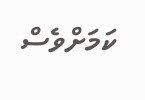ކަމަށްވެސް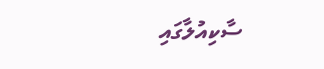ސާކިއުލާގައި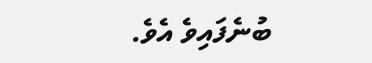ބުނެފައިވެ އެވެ.